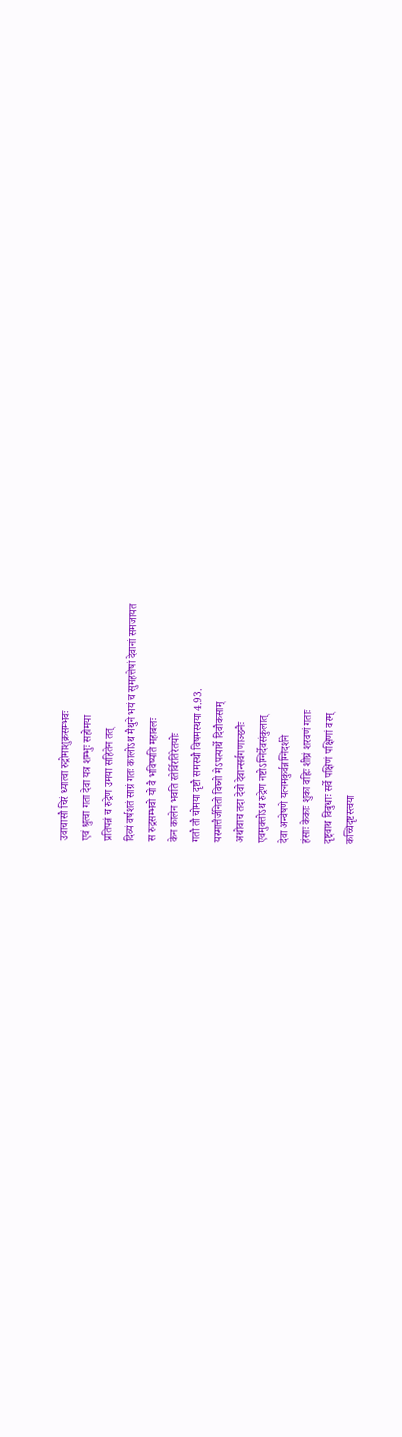उवाचासौ चिरं ध्यात्वा रुद्रोमाशुक्रसम्भवः
एवं श्रुत्वा गता देवा यत्र शम्भुः सहोमया
प्रतिपन्नं च रुद्रेण उमया सहितेन तत्
दिव्यं वर्षशतं साग्रं गतः कालोऽथ मैथुने भयं च सुमहत्तेषां देवानां समजायत
स रुद्रसम्भवो यो वै भविष्यति महाबलः
केन कालेन भवति रतेर्विरतिरेतयोः
गतौ तौ चोमया दृष्टौ समस्थौ विषमस्थया 4.93.
यस्मात्तैर्जनितो विघ्नो मेऽपत्यार्थे दिवौकसाम्
अथोवाच तदा देवो देवान्सर्वगणाञ्छनैः
एवमुक्तोऽथ रुद्रेण नष्टोऽग्निर्देवसंकुलात्
देवा अन्वेषणे यत्नमकुर्वन्नग्निदर्शने
हंसाः केकाः शुका वह्निः शीघ्रं शरवणं गताः
दृष्ट्वाथ विबुधाः सर्वे पक्षिणं पक्षिणां वरम्
कच्चिदृष्टस्त्वया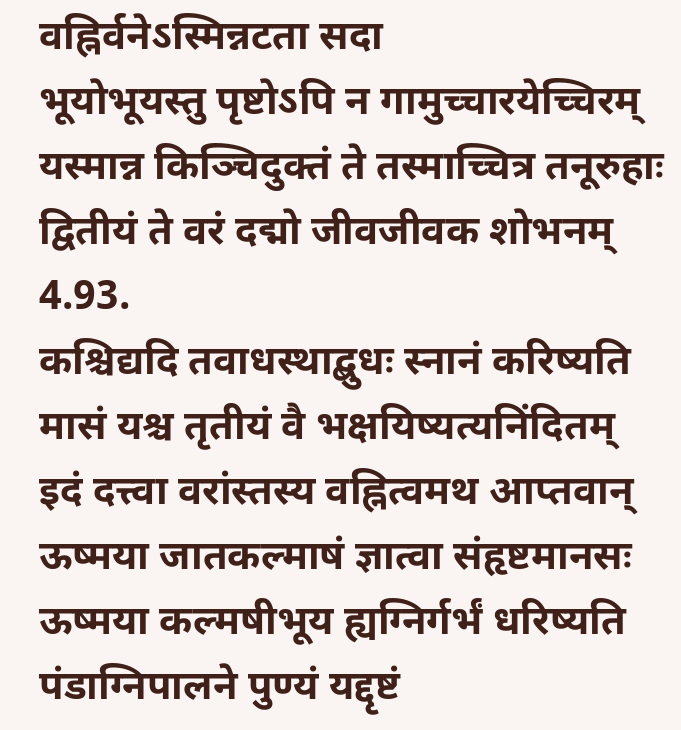वह्निर्वनेऽस्मिन्नटता सदा
भूयोभूयस्तु पृष्टोऽपि न गामुच्चारयेच्चिरम्
यस्मान्न किञ्चिदुक्तं ते तस्माच्चित्र तनूरुहाः
द्वितीयं ते वरं दद्मो जीवजीवक शोभनम् 4.93.
कश्चिद्यदि तवाधस्थाद्बुधः स्नानं करिष्यति
मासं यश्च तृतीयं वै भक्षयिष्यत्यनिंदितम्
इदं दत्त्वा वरांस्तस्य वह्नित्वमथ आप्तवान्
ऊष्मया जातकल्माषं ज्ञात्वा संहृष्टमानसः
ऊष्मया कल्मषीभूय ह्यग्निर्गर्भं धरिष्यति
पंडाग्निपालने पुण्यं यद्दृष्टं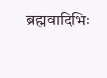ब्रह्मवादिभिः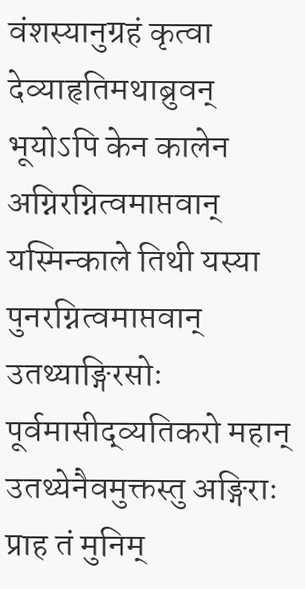वंशस्यानुग्रहं कृत्वा देव्याहृतिमथाब्रुवन्
भूयोऽपि केन कालेन अग्निरग्नित्वमाप्तवान्
यस्मिन्काले तिथी यस्या पुनरग्नित्वमाप्तवान्
उतथ्याङ्गिरसोः पूर्वमासीद्व्यतिकरो महान् उतथ्येनैवमुक्तस्तु अङ्गिराः प्राह तं मुनिम्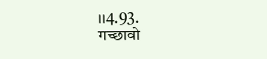।।4.93.
गच्छावो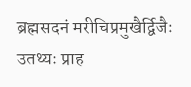ब्रह्मसदनं मरीचिप्रमुखैर्द्विजैः उतथ्यः प्राह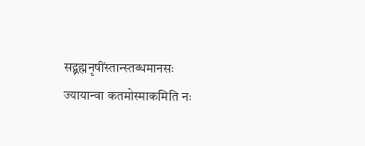सद्ब्रह्मनृषींस्तान्स्तब्धमानसः
ज्यायान्वा कतमोस्माकमिति नः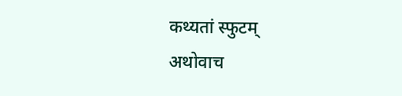कथ्यतां स्फुटम्
अथोवाच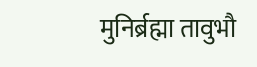मुनिर्ब्रह्मा तावुभौ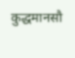कुद्धमानसौ